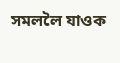সমললৈ যাওক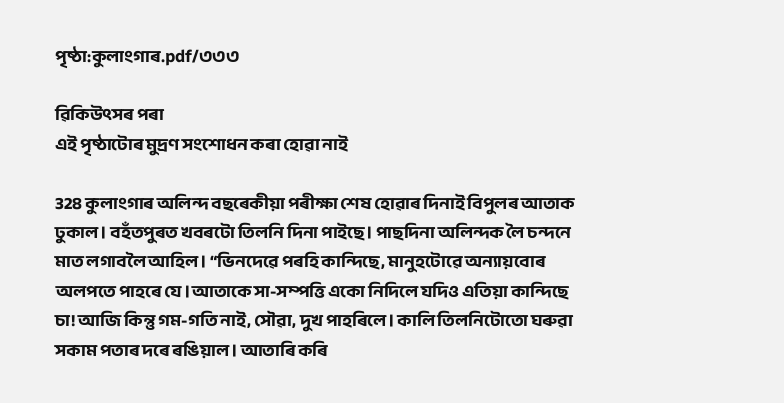পৃষ্ঠা:কুলাংগাৰ.pdf/৩৩৩

ৱিকিউৎসৰ পৰা
এই পৃষ্ঠাটোৰ মুদ্ৰণ সংশোধন কৰা হোৱা নাই

328 কুলাংগাৰ অলিন্দ বছৰেকীয়া পৰীক্ষা শেষ হোৱাৰ দিনাই বিপুলৰ আতাক ঢুকাল। বহঁতপুৰত খবৰটো তিলনি দিনা পাইছে। পাছদিনা অলিন্দক লৈ চন্দনে মাত লগাবলৈ আহিল। “ভিনদেৱে পৰহি কান্দিছে, মানুহটোৱে অন্যায়বোৰ অলপতে পাহৰে যে।আতাকে সা-সম্পত্তি একো নিদিলে যদিও এতিয়া কান্দিছে চা! আজি কিন্তু গম-গতি নাই, সৌৱা, দুখ পাহৰিলে। কালি তিলনিটোতো ঘৰুৱা সকাম পতাৰ দৰে ৰঙিয়াল। আতাৰি কৰি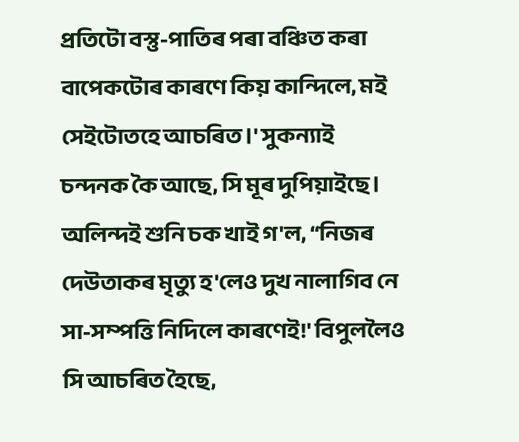প্ৰতিটো বস্তু-পাতিৰ পৰা বঞ্চিত কৰা বাপেকটোৰ কাৰণে কিয় কান্দিলে, মই সেইটোতহে আচৰিত।' সুকন্যাই চন্দনক কৈ আছে, সি মূৰ দুপিয়াইছে। অলিন্দই শুনি চক খাই গ'ল, “নিজৰ দেউতাকৰ মৃত্যু হ'লেও দুখ নালাগিব নে সা-সম্পত্তি নিদিলে কাৰণেই!' বিপুললৈও সি আচৰিত হৈছে,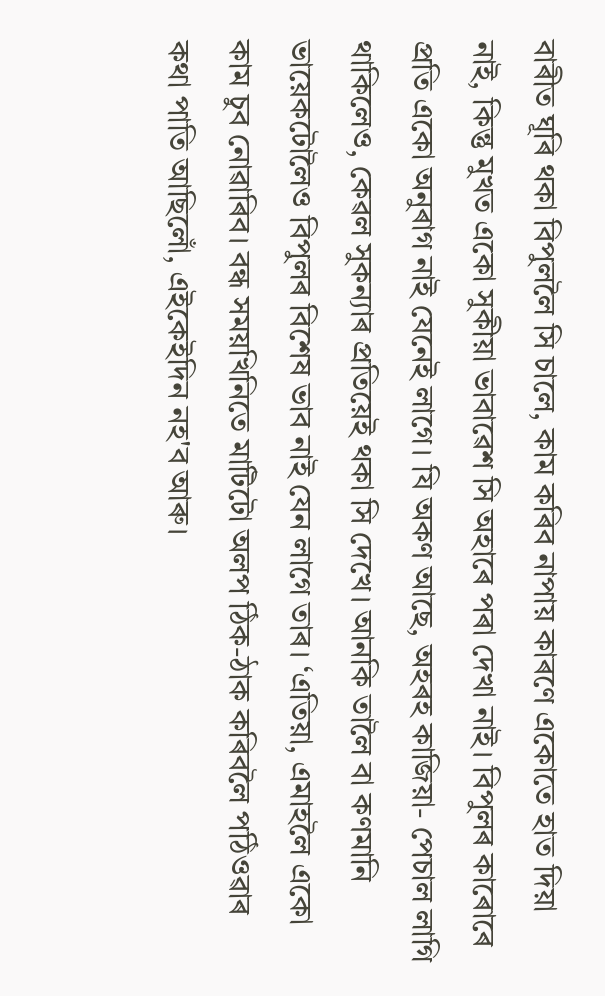বাৰীত ঘূৰি থকা বিপুললৈ সি চালে, কাম কৰিব নাপায় কাৰণে একোতে হাত দিয়া নাই, কিন্তু মুখত একো সুকীয়া ভাবাৱেশ সি অহাৰে পৰা দেখা নাই। বিপুলৰ কাৰোৰে প্ৰতি একো অনুৰাগ নাই যেনেই লাগে। যি অকণ আছে, অহৰহ কাজিয়া- পেচাল লাগি থাকিলেও, কেৱল সুকন্যাৰ প্ৰতিয়েই থকা সি দেখে। আনকি তালৈ বা কণমানি ভায়েকটোলৈও বিপুলৰ বিশেষ ভাব নাই যেন লাগে তাৰ। ‘এতিয়া, এমাহলৈ একো কাম চুব নোৱাৰিব। বন্ধ সময়খিনিতে মাটিটো অলপ ঠিক-ঠাক কৰিবলৈ পঠিওৱাৰ কথা পাতি আছিলোঁ, এইকেইদিন নহ'ব আৰু।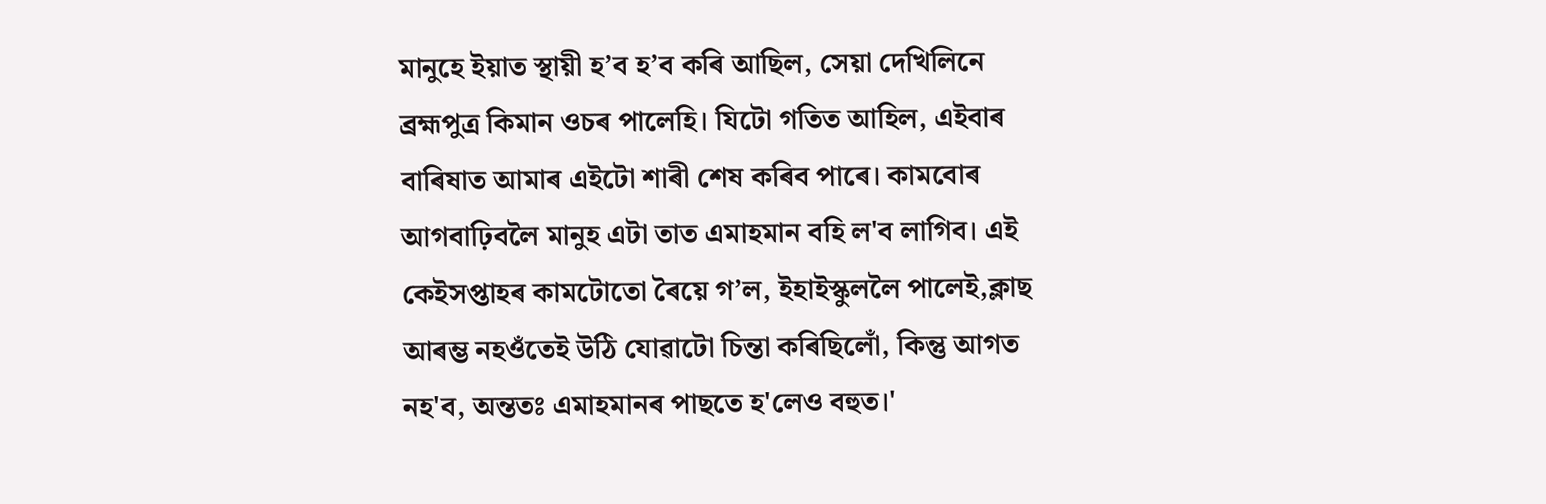মানুহে ইয়াত স্থায়ী হ’ব হ’ব কৰি আছিল, সেয়া দেখিলিনে ব্ৰহ্মপুত্ৰ কিমান ওচৰ পালেহি। যিটো গতিত আহিল, এইবাৰ বাৰিষাত আমাৰ এইটো শাৰী শেষ কৰিব পাৰে। কামবোৰ আগবাঢ়িবলৈ মানুহ এটা তাত এমাহমান বহি ল'ব লাগিব। এই কেইসপ্তাহৰ কামটোতো ৰৈয়ে গ’ল, ইহাইস্কুললৈ পালেই,ক্লাছ আৰম্ভ নহওঁতেই উঠি যোৱাটো চিন্তা কৰিছিলোঁ, কিন্তু আগত নহ'ব, অন্ততঃ এমাহমানৰ পাছতে হ'লেও বহুত।'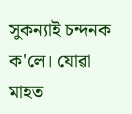সুকন্যাই চন্দনক ক'লে। যোৱা মাহত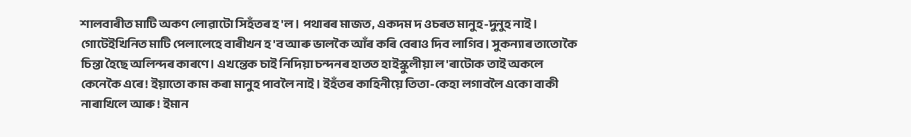শালবাৰীত মাটি অকণ লোৱাটো সিহঁতৰ হ'ল। পথাৰৰ মাজত, একদম দ ওচৰত মানুহ-দুনুহ নাই। গোটেইখিনিত মাটি পেলালেহে বাৰীখন হ'ব আৰু ভালকৈ আঁৰ কৰি বেৰাও দিব লাগিব। সুকন্যাৰ তাতোকৈ চিন্তা হৈছে অলিন্দৰ কাৰণে। এখন্তেক চাই নিদিয়া চন্দনৰ হাতত হাইস্কুলীয়া ল'ৰাটোক তাই অকলে কেনেকৈ এৰে! ইয়াতো কাম কৰা মানুহ পাবলৈ নাই। ইহঁতৰ কাহিনীয়ে তিতা-কেহা লগাবলৈ একো বাকী নাৰাখিলে আৰু! ইমান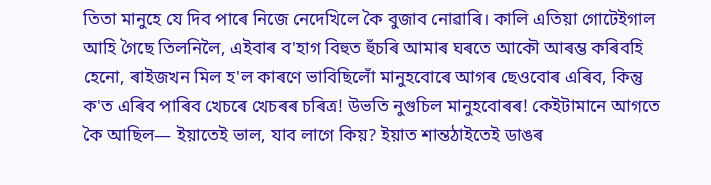তিতা মানুহে যে দিব পাৰে নিজে নেদেখিলে কৈ বুজাব নোৱাৰি। কালি এতিয়া গোটেইগাল আহি গৈছে তিলনিলৈ, এইবাৰ ব'হাগ বিহুত হুঁচৰি আমাৰ ঘৰতে আকৌ আৰম্ভ কৰিবহি হেনো, ৰাইজখন মিল হ'ল কাৰণে ভাবিছিলোঁ মানুহবোৰে আগৰ ছেওবোৰ এৰিব, কিন্তু ক'ত এৰিব পাৰিব খেচৰে খেচৰৰ চৰিত্ৰ! উভতি নুগুচিল মানুহবোৰৰ! কেইটামানে আগতে কৈ আছিল— ইয়াতেই ভাল, যাব লাগে কিয়? ইয়াত শান্তঠাইতেই ডাঙৰ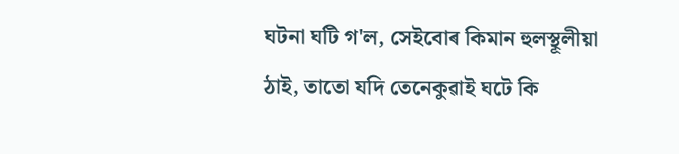ঘটনা ঘটি গ'ল, সেইবোৰ কিমান হুলস্থূলীয়া ঠাই, তাতো যদি তেনেকুৱাই ঘটে কি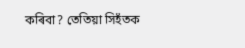কৰিবা? তেতিয়া সিহঁতক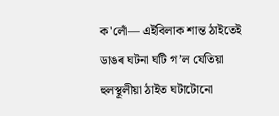ক'লোঁ— এইবিলাক শান্ত ঠাইতেই ডাঙৰ ঘটনা ঘটি গ’ল যেতিয়া হুলস্থূলীয়া ঠাইত ঘটাটোনো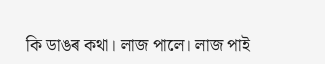কি ডাঙৰ কথা। লাজ পালে। লাজ পাই